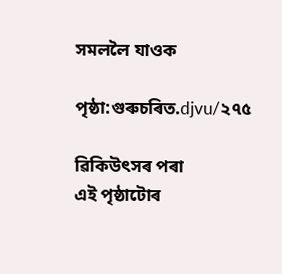সমললৈ যাওক

পৃষ্ঠা:গুৰুচৰিত.djvu/২৭৫

ৱিকিউৎসৰ পৰা
এই পৃষ্ঠাটোৰ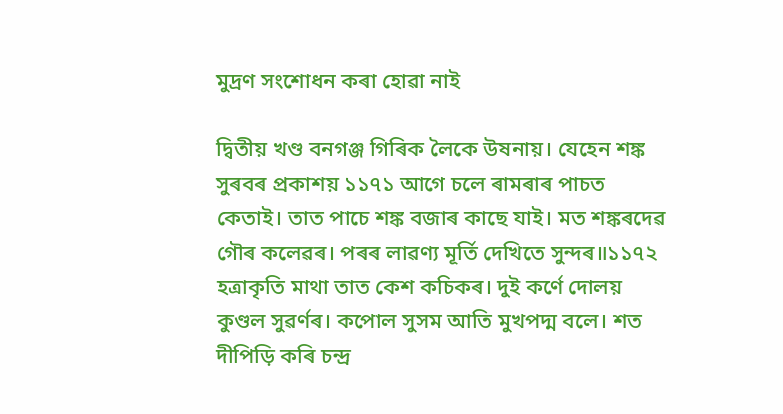মুদ্ৰণ সংশোধন কৰা হোৱা নাই

দ্বিতীয় খণ্ড বনগঞ্জ গিৰিক লৈকে উষনায়। যেহেন শঙ্ক সুৰবৰ প্ৰকাশয় ১১৭১ আগে চলে ৰামৰাৰ পাচত কেতাই। তাত পাচে শঙ্ক বজাৰ কাছে যাই। মত শঙ্কৰদেৱ গৌৰ কলেৱৰ। পৰৰ লাৱণ্য মূৰ্তি দেখিতে সুন্দৰ॥১১৭২ হত্ৰাকৃতি মাথা তাত কেশ কচিকৰ। দুই কৰ্ণে দোলয় কুণ্ডল সুৱৰ্ণৰ। কপোল সুসম আতি মুখপদ্ম বলে। শত দীপিড়ি কৰি চন্দ্ৰ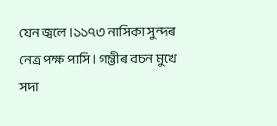যেন জ্বলে।১১৭৩ নাসিকা সুন্দৰ নেত্ৰ পক্ষ পাসি। গম্ভীৰ বচন মুখে সদা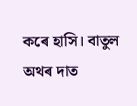কৰে হাসি। বাতুল অথৰ দাত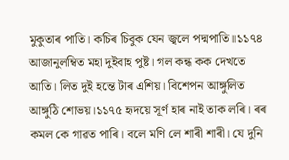মুকুতাৰ পাতি। কচিৰ চিবুক যেন জ্বলে পদ্মপাতি॥১১৭৪ আজানুলম্বিত মহা দুইবাহ পুষ্ট। গল কন্ধ কক দেখতে আতি। লিত দুই হন্তে টাৰ এশিয়। বিশেপন আঙ্গুলিত আঙ্গুঠি শোভয়।১১৭৫ হৃদয়ে সূৰ্ণ হাৰ নাই তাক লৰি। ৰৰ কমল কে গাৱত পাৰি। বলে মণি লে শাৰী শাৰী। যে দুনি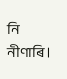নি নীণাৰি।